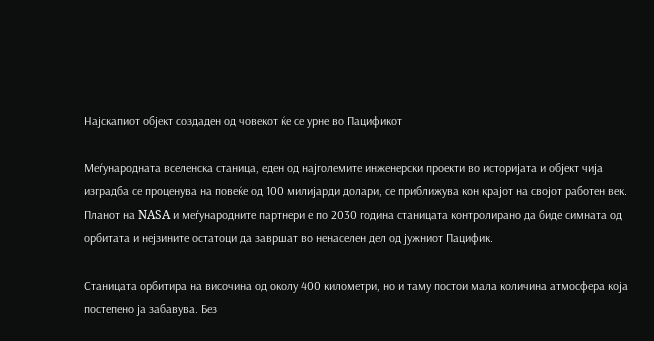Најскапиот објект создаден од човекот ќе се урне во Пацификот

Меѓународната вселенска станица, еден од најголемите инженерски проекти во историјата и објект чија изградба се проценува на повеќе од 100 милијарди долари, се приближува кон крајот на својот работен век. Планот на NASA и меѓународните партнери е по 2030 година станицата контролирано да биде симната од орбитата и нејзините остатоци да завршат во ненаселен дел од јужниот Пацифик.

Станицата орбитира на височина од околу 400 километри, но и таму постои мала количина атмосфера која постепено ја забавува. Без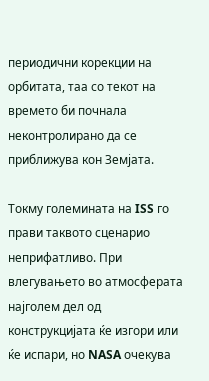периодични корекции на орбитата, таа со текот на времето би почнала неконтролирано да се приближува кон Земјата.

Токму големината на ISS го прави таквото сценарио неприфатливо. При влегувањето во атмосферата најголем дел од конструкцијата ќе изгори или ќе испари, но NASA очекува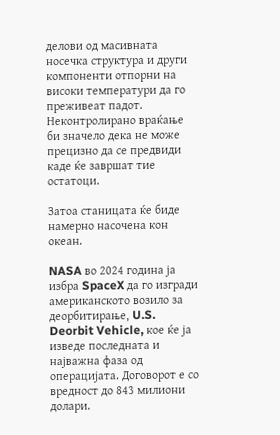делови од масивната носечка структура и други компоненти отпорни на високи температури да го преживеат падот. Неконтролирано враќање би значело дека не може прецизно да се предвиди каде ќе завршат тие остатоци.

Затоа станицата ќе биде намерно насочена кон океан.

NASA во 2024 година ја избра SpaceX да го изгради американското возило за деорбитирање, U.S. Deorbit Vehicle, кое ќе ја изведе последната и најважна фаза од операцијата. Договорот е со вредност до 843 милиони долари.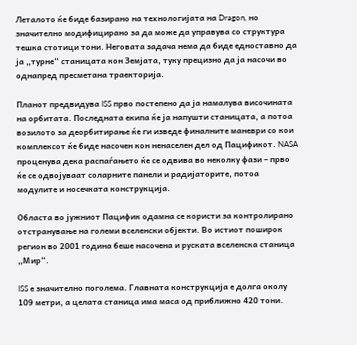Леталото ќе биде базирано на технологијата на Dragon, но значително модифицирано за да може да управува со структура тешка стотици тони. Неговата задача нема да биде едноставно да ја „турне“ станицата кон Земјата, туку прецизно да ја насочи во однапред пресметана траекторија.

Планот предвидува ISS прво постепено да ја намалува височината на орбитата. Последната екипа ќе ја напушти станицата, а потоа возилото за деорбитирање ќе ги изведе финалните маневри со кои комплексот ќе биде насочен кон ненаселен дел од Пацификот. NASA проценува дека распаѓањето ќе се одвива во неколку фази – прво ќе се одвојуваат соларните панели и радијаторите, потоа модулите и носечката конструкција.

Областа во јужниот Пацифик одамна се користи за контролирано отстранување на големи вселенски објекти. Во истиот поширок регион во 2001 година беше насочена и руската вселенска станица „Мир“.

ISS е значително поголема. Главната конструкција е долга околу 109 метри, а целата станица има маса од приближно 420 тони.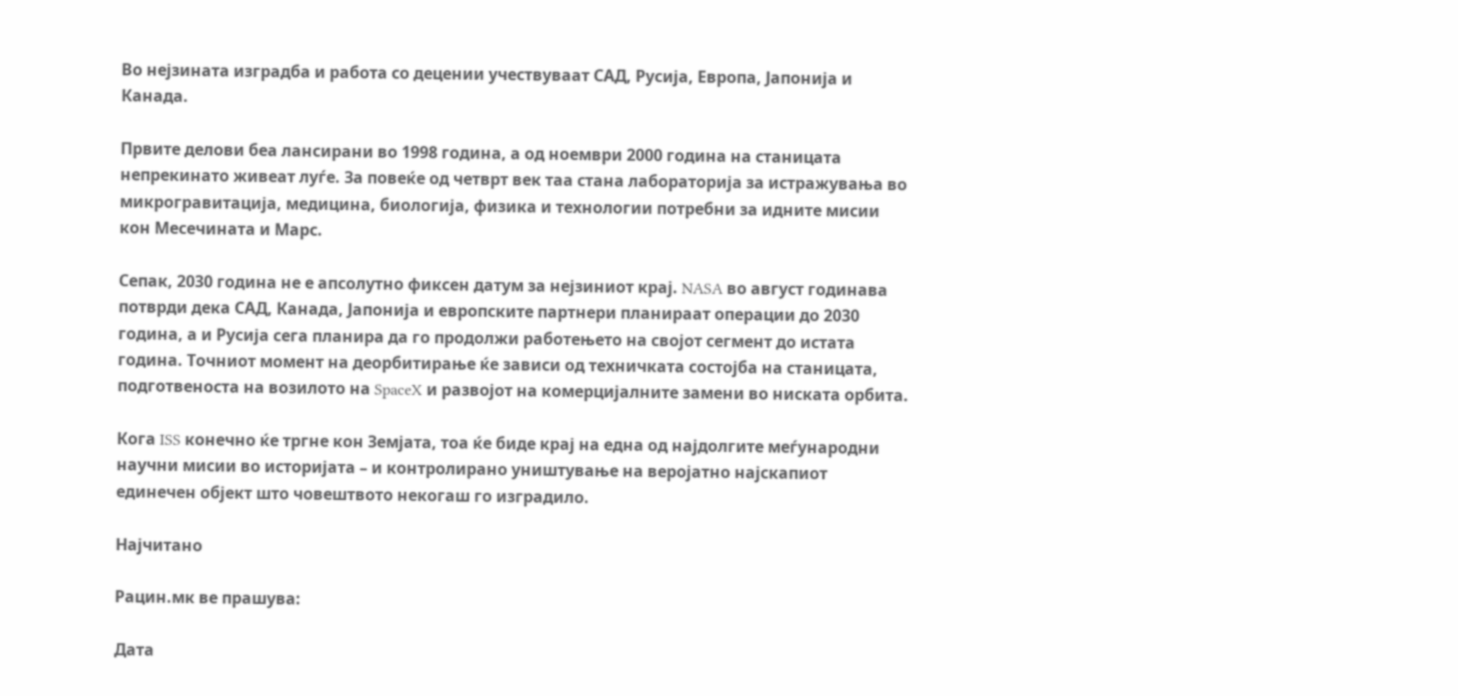Во нејзината изградба и работа со децении учествуваат САД, Русија, Европа, Јапонија и Канада.

Првите делови беа лансирани во 1998 година, а од ноември 2000 година на станицата непрекинато живеат луѓе. За повеќе од четврт век таа стана лабораторија за истражувања во микрогравитација, медицина, биологија, физика и технологии потребни за идните мисии кон Месечината и Марс.

Сепак, 2030 година не е апсолутно фиксен датум за нејзиниот крај. NASA во август годинава потврди дека САД, Канада, Јапонија и европските партнери планираат операции до 2030 година, а и Русија сега планира да го продолжи работењето на својот сегмент до истата година. Точниот момент на деорбитирање ќе зависи од техничката состојба на станицата, подготвеноста на возилото на SpaceX и развојот на комерцијалните замени во ниската орбита.

Кога ISS конечно ќе тргне кон Земјата, тоа ќе биде крај на една од најдолгите меѓународни научни мисии во историјата – и контролирано уништување на веројатно најскапиот единечен објект што човештвото некогаш го изградило.

Најчитано

Рацин.мк ве прашува:

Дата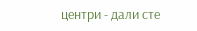центри - дали сте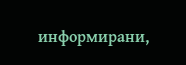информирани,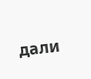дали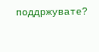поддржувате?